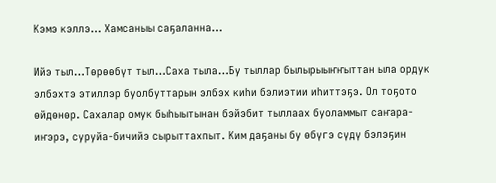Кэмэ кэллэ… Хамсаныы саҕаланна…

Ийэ тыл…Төрөөбүт тыл…Саха тыла…Бу тыллар былырыыҥҥыттан ыла ордук элбэхтэ этиллэр буолбуттарын элбэх киһи бэлиэтии иһиттэҕэ. Ол тоҕото өйдөнөр. Сахалар омук быһыытынан бэйэбит тыллаах буоламмыт саҥара-иҥэрэ, суруйа-бичийэ сырыттахпыт. Ким даҕаны бу өбүгэ сүдү бэлэҕин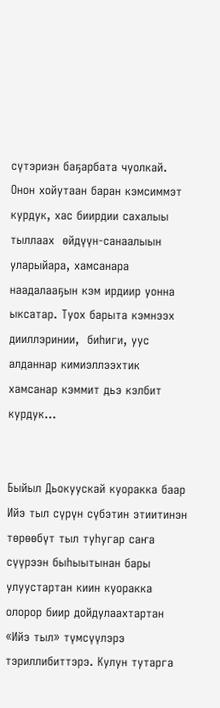сүтэриэн баҕарбата чуолкай. Онон хойутаан баран кэмсиммэт курдук, хас биирдии сахалыы тыллаах  өйдүүн-санаалыын уларыйара, хамсанара наадалааҕын кэм ирдиир уонна ыксатар. Туох барыта кэмнээх дииллэринии,  биһиги, уус алданнар кимиэллээхтик хамсанар кэммит дьэ кэлбит курдук…


Быйыл Дьокуускай куоракка баар Ийэ тыл сүрүн сүбэтин этиитинэн төрөөбүт тыл туһугар саҥа сүүрээн быһыытынан бары улуустартан киин куоракка олорор биир дойдулаахтартан «Ийэ тыл» түмсүүлэрэ тэриллибиттэрэ. Кулун тутарга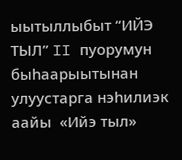ыытыллыбыт “ИЙЭ ТЫЛ” II пуорумун быһаарыытынан улуустарга нэһилиэк аайы  «Ийэ тыл»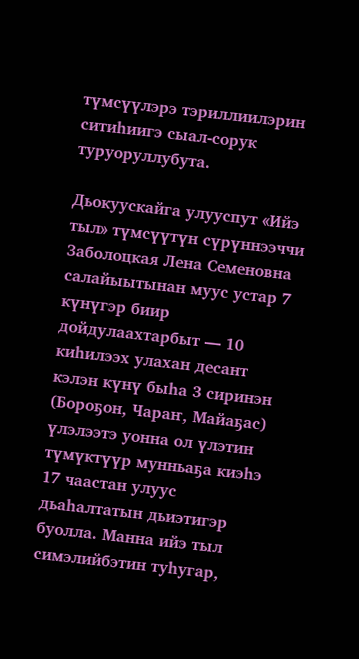түмсүүлэрэ тэриллиилэрин ситиһиигэ сыал-сорук туруоруллубута.

Дьокуускайга улууспут «Ийэ тыл» түмсүүтүн сүрүннээччи Заболоцкая Лена Семеновна салайыытынан муус устар 7 күнүгэр биир дойдулаахтарбыт — 10 киһилээх улахан десант кэлэн күнү быһа 3 сиринэн (Бороҕон, Чараҥ, Майаҕас) үлэлээтэ уонна ол үлэтин түмүктүүр мунньаҕа киэһэ 17 чаастан улуус дьаһалтатын дьиэтигэр буолла. Манна ийэ тыл симэлийбэтин туһугар,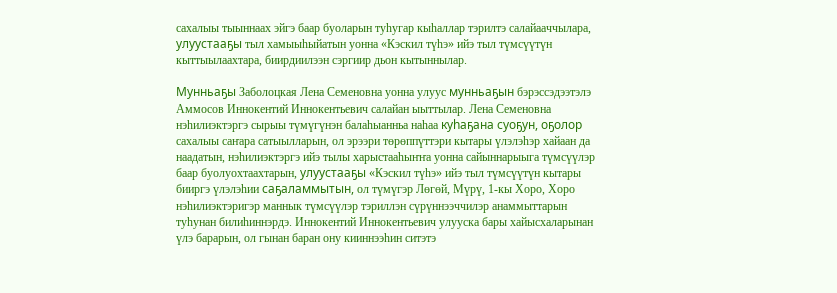сахалыы тыыннаах эйгэ баар буоларын туһугар кыһаллар тэрилтэ салайааччылара, улуустааҕы тыл хамыыһыйатын уонна «Кэскил түһэ» ийэ тыл түмсүүтүн кыттыылаахтара, биирдиилээн сэргиир дьон кытыннылар.

Мунньаҕы Заболоцкая Лена Семеновна уонна улуус мунньаҕын бэрэссэдээтэлэ Аммосов Иннокентий Иннокентьевич салайан ыыттылар. Лена Семеновна нэһилиэктэргэ сырыы түмүгүнэн балаһыанньа наһаа куһаҕана суоҕун, оҕолор сахалыы саҥара сатыылларын, ол эрээри төрөппүттэри кытары үлэлэһэр хайаан да наадатын, нэһилиэктэргэ ийэ тылы харыстааһыҥҥа уонна сайыннарыыга түмсүүлэр баар буолуохтаахтарын, улуустааҕы «Кэскил түһэ» ийэ тыл түмсүүтүн кытары бииргэ үлэлэһии саҕаламмытын, ол түмүгэр Лөгөй, Мүрү, 1-кы Хоро, Хоро нэһилиэктэригэр маннык түмсүүлэр тэриллэн сүрүннээччилэр анаммыттарын туһунан билиһиннэрдэ. Иннокентий Иннокентьевич улууска бары хайысхаларынан үлэ барарын, ол гынан баран ону кииннээһин ситэтэ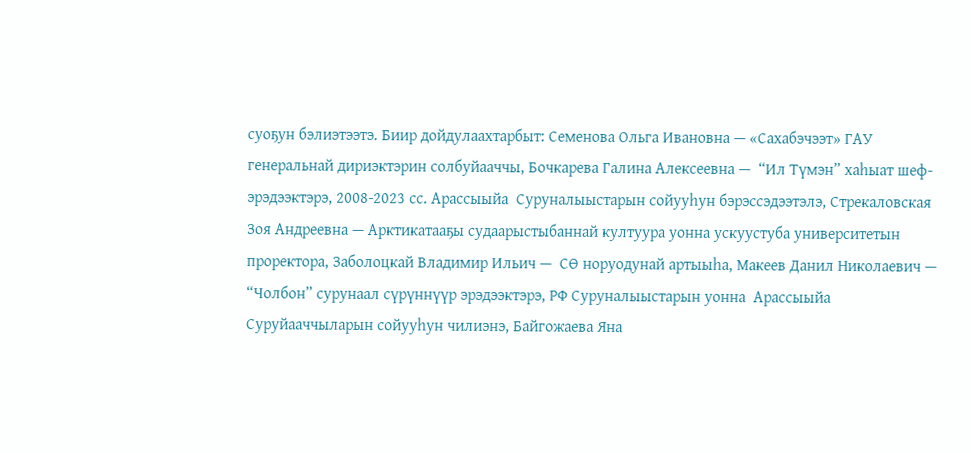суоҕун бэлиэтээтэ. Биир дойдулаахтарбыт: Семенова Ольга Ивановна — «Сахабэчээт» ГАУ генеральнай дириэктэрин солбуйааччы, Бочкарева Галина Алексеевна —  “Ил Түмэн” хаһыат шеф-эрэдээктэрэ, 2008-2023 сс. Арассыыйа  Суруналыыстарын сойууһун бэрэссэдээтэлэ, Стрекаловская Зоя Андреевна — Арктикатааҕы судаарыстыбаннай култуура уонна ускуустуба университетын проректора, Заболоцкай Владимир Ильич —  СӨ норуодунай артыыһа, Макеев Данил Николаевич —  “Чолбон” сурунаал сүрүннүүр эрэдээктэрэ, РФ Суруналыыстарын уонна  Арассыыйа    Суруйааччыларын сойууһун чилиэнэ, Байгожаева Яна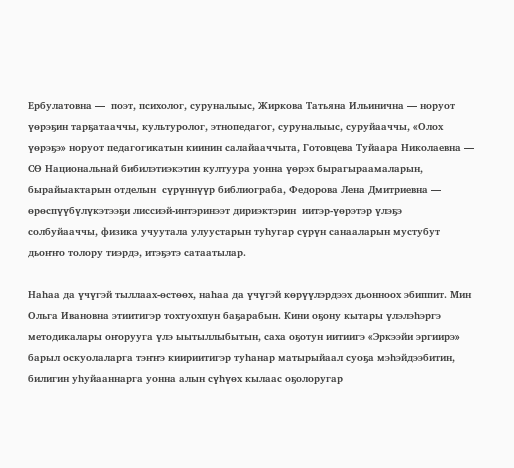Ербулатовна —  поэт, психолог, суруналыыс, Жиркова Татьяна Ильинична — норуот үөрэҕин тарҕатааччы, культуролог, этнопедагог, суруналыыс, суруйааччы, «Олох үөрэҕэ» норуот педагогикатын киинин салайааччыта, Готовцева Туйаара Николаевна —  СӨ Национальнай бибилэтиэкэтин култуура уонна үөрэх бырагыраамаларын, бырайыактарын отделын  сүрүннүүр библиограба, Федорова Лена Дмитриевна —  өрөспүүбүлүкэтээҕи лиссиэй-интэринээт дириэктэрин  иитэр-үөрэтэр үлэҕэ солбуйааччы, физика учуутала улуустарын туһугар сүрүн санааларын мустубут дьоҥҥо толору тиэрдэ, итэҕэтэ сатаатылар.

Наһаа да үчүгэй тыллаах-өстөөх, наһаа да үчүгэй көрүүлэрдээх дьонноох эбиппит. Мин Ольга Ивановна этиитигэр тохтуохпун баҕарабын. Кини оҕону кытары үлэлэһэргэ методикалары оҥорууга үлэ ыытыллыбытын, саха оҕотун иитиигэ «Эркээйи эргиирэ» барыл оскуолаларга тэҥҥэ киириитигэр туһанар матырыйаал суоҕа мэһэйдээбитин, билигин уһуйааннарга уонна алын сүһүөх кылаас оҕолоругар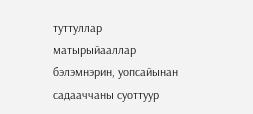туттуллар матырыйааллар бэлэмнэрин, уопсайынан садааччаны суоттуур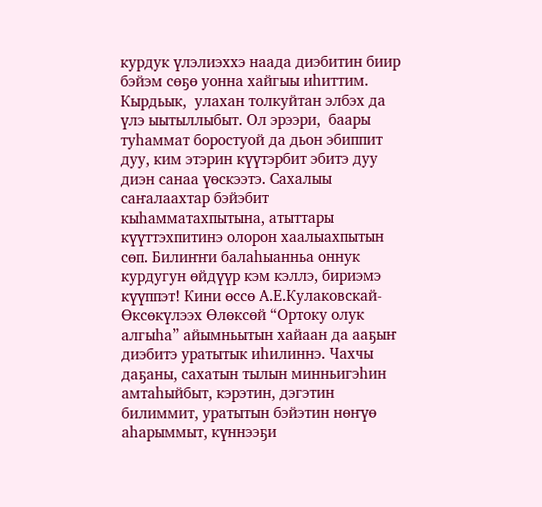курдук үлэлиэххэ наада диэбитин биир бэйэм сөҕө уонна хайгыы иһиттим. Кырдьык,  улахан толкуйтан элбэх да үлэ ыытыллыбыт. Ол эрээри,  баары туһаммат боростуой да дьон эбиппит дуу, ким этэрин күүтэрбит эбитэ дуу диэн санаа үөскээтэ. Сахалыы саҥалаахтар бэйэбит кыһамматахпытына, атыттары күүттэхпитинэ олорон хаалыахпытын сөп. Билиҥҥи балаһыанньа оннук курдугун өйдүүр кэм кэллэ, бириэмэ күүппэт! Кини өссө А.Е.Кулаковскай-Өксөкүлээх Өлөксөй “Ортоку олук алгыһа” айымньытын хайаан да ааҕыҥ диэбитэ уратытык иһилиннэ. Чахчы даҕаны, сахатын тылын минньигэһин амтаһыйбыт, кэрэтин, дэгэтин билиммит, уратытын бэйэтин нөҥүө аһарыммыт, күннээҕи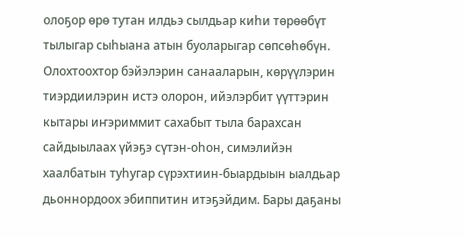олоҕор өрө тутан илдьэ сылдьар киһи төрөөбүт тылыгар сыһыана атын буоларыгар сөпсөһөбүн. Олохтоохтор бэйэлэрин санааларын, көрүүлэрин тиэрдиилэрин истэ олорон, ийэлэрбит үүттэрин кытары иҥэриммит сахабыт тыла барахсан сайдыылаах үйэҕэ сүтэн-оһон, симэлийэн хаалбатын туһугар сүрэхтиин-быардыын ыалдьар дьоннордоох эбиппитин итэҕэйдим. Бары даҕаны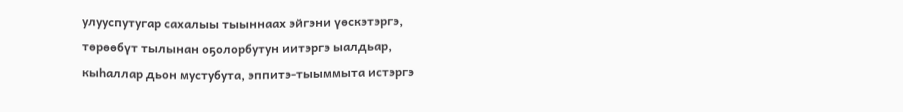улууспутугар сахалыы тыыннаах эйгэни үөскэтэргэ, төрөөбүт тылынан оҕолорбутун иитэргэ ыалдьар, кыһаллар дьон мустубута, эппитэ-тыыммыта истэргэ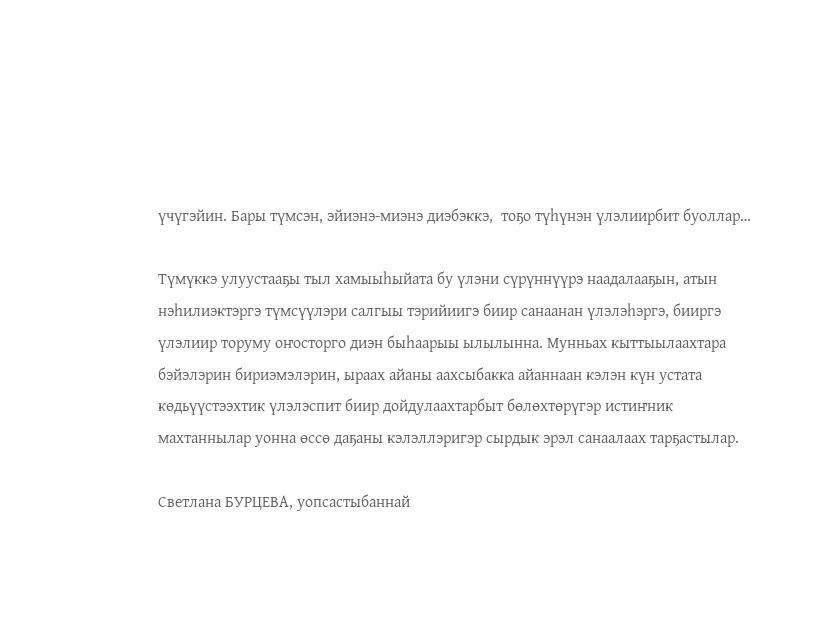үчүгэйин. Бары түмсэн, эйиэнэ-миэнэ диэбэккэ,  тоҕо түһүнэн үлэлиирбит буоллар…

Түмүккэ улуустааҕы тыл хамыыһыйата бу үлэни сүрүннүүрэ наадалааҕын, атын нэһилиэктэргэ түмсүүлэри салгыы тэрийиигэ биир санаанан үлэлэһэргэ, бииргэ үлэлиир торуму оҥосторго диэн быһаарыы ылылынна. Мунньах кыттыылаахтара бэйэлэрин бириэмэлэрин, ыраах айаны аахсыбакка айаннаан кэлэн күн устата көдьүүстээхтик үлэлэспит биир дойдулаахтарбыт бөлөхтөрүгэр истиҥник махтаннылар уонна өссө даҕаны кэлэллэригэр сырдык эрэл санаалаах тарҕастылар.

Светлана БУРЦЕВА, уопсастыбаннай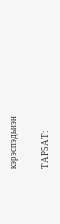кэрэспэдьиэн

ТАР5АТ: